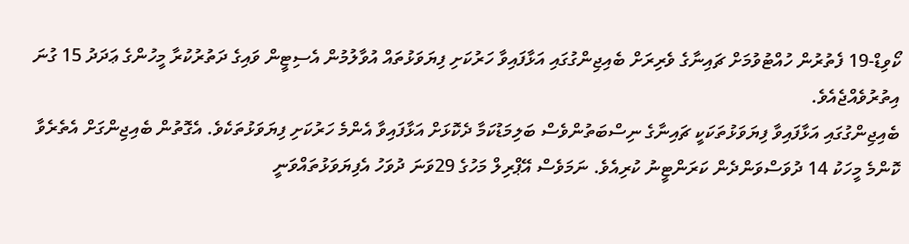ކޯވިޑް-19 ފެތުރުން ހުއްޓުވުމަށް ޗައިނާގެ ވެރިރަށް ބެއިޖިންގުގައި އަޅާފައިވާ ހަރުކަށި ފިޔަވަޅުތައް އުވާލުމުން އެސިޓީން ވައިގެ ދަތުރުކުރާ މީހުންގެ ޢަދަދު 15 ގުނަ އިތުރުވެއްޖެއެވެ.
ބެއިޖިންގުގައި އަޅާފައިވާ ފިޔަވަޅުތަކަކީ ޗައިނާގެ ނިސްބަތުންވެސް ބަލިމަޑުކަމާ ދެކޮޅަށް އަޅާފައިވާ އެންމެ ހަރުކަށި ފިޔަވަޅުތަކެވެ. އެގޮތުން ބެއިޖިންގަށް އެތެރެވާ ކޮންމެ މީހަކު 14 ދުވަސްވަންދެން ކަރަންޓީނު ކުރިއެވެ. ނަމަވެސް އޭޕްރިލް މަހުގެ 29ވަނަ ދުވަހު އެފިޔަވަޅުތައްވަނީ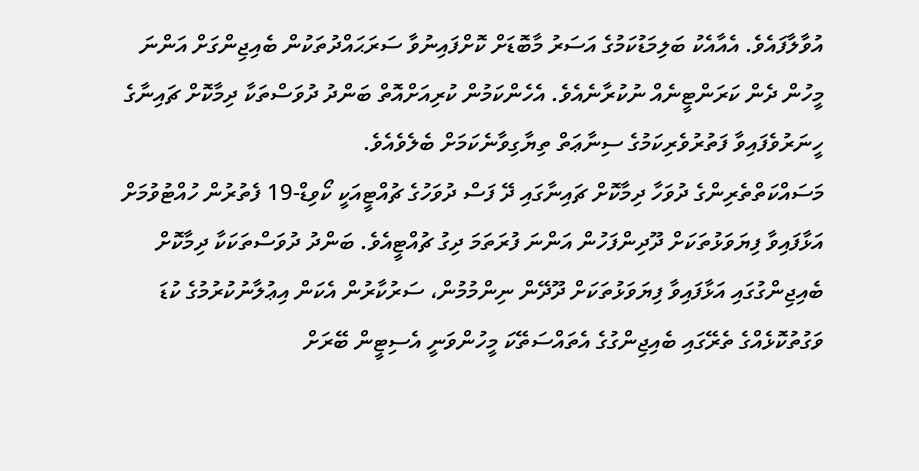އުވާލާފައެވެ. އެއާއެކު ބަލިމަޑުކަމުގެ އަސަރު މާބޮޑަށް ކޮށްފައިނުވާ ސަރަޙައްދުތަކުން ބެއިޖިންގަށް އަންނަ މީހުން ދެން ކަރަންޓީނެއް ނުކުރާނެއެވެ. އެހެންކަމުން ކުރިއަށްއޮތް ބަންދު ދުވަސްތަކާ ދިމާކޮށް ޗައިނާގެ ހީނަރުވެފައިވާ ފަތުރުވެރިކަމުގެ ސިނާޢަތް ތިޔާގިވާނެކަމަށް ބެލެވެއެވެ.
މަސައްކަތްތެރިންގެ ދުވަހާ ދިމާކޮށް ޗައިނާގައި ދޭ ފަސް ދުވަހުގެ ޗުއްޓީއަކީ ކޯވިޑް-19 ފެތުރުން ހުއްޓުވުމަށް އަޅާފައިވާ ފިޔަވަޅުތަކަށް ދޫދިންފަހުން އަންނަ ފުރަތަމަ ދިގު ޗުއްޓީއެވެ. ބަންދު ދުވަސްތަކަކާ ދިމާކޮށް ބެއިޖިންގުގައި އަޅާފައިވާ ފިޔަވަޅުތަކަށް ދޫދޭން ނިންމުމުން، ސަރުކާރުން އެކަން އިޢުލާނުކުރުމުގެ ކުޑަ ވަގުތުކޮޅެއްގެ ތެރޭގައި ބެއިޖިންގުގެ އެތައްސަތޭކަ މީހުންވަނީ އެސިޓީން ބޭރަށް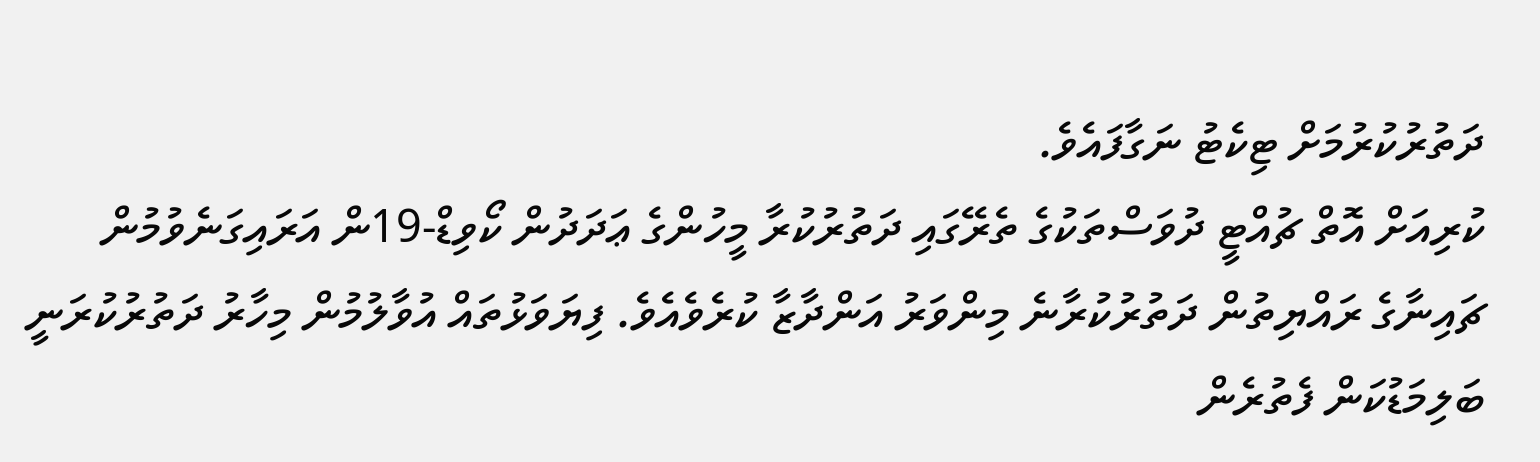ދަތުރުކުރުމަށް ޓިކެޓު ނަގާފައެވެ.
ކުރިއަށް އޮތް ޗުއްޓީ ދުވަސްތަކުގެ ތެރޭގައި ދަތުރުކުރާ މީހުންގެ ޢަދަދުން ކޯވިޑް-19ން އަރައިގަނެވުމުން ޗައިނާގެ ރައްޔިތުން ދަތުރުކުރާނެ މިންވަރު އަންދާޒާ ކުރެވެއެވެ. ފިޔަވަޅުތައް އުވާލުމުން މިހާރު ދަތުރުކުރަނީ ބަލިމަޑުކަން ފެތުރެން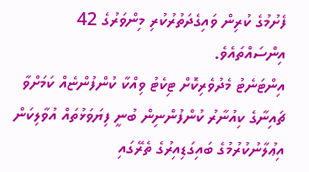ފެށުމުގެ ކުރިން ވައިގެދަތުރުކުރި މިންވަރުގެ 42 އިންސައްތައެވެ.
އިންޓަނެޓު މެދުވެރިކޮށް ޓިކެޓު ވިއްކާ ކުންފުންޏެއް ކަމަށްވާ ޗައިނާގެ ކިއުނާރު ކުންފުންނިން ބުނީ ފިޔަވަޅުތައް އުވާލިކަން އިޢުލާނުކުރުމުގެ ބައިގަޑިއިރުގެ ތެރޭގައި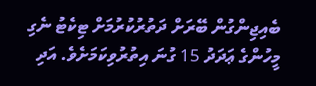ބެއިޖިންގުން ބޭރަށް ދަތުރުކުރުމަށް ޓިކެޓު ނެގި މީހުންގެ ޢަދަދު 15 ގުނަ އިތުރުވިކަމަށެވެ. އަދި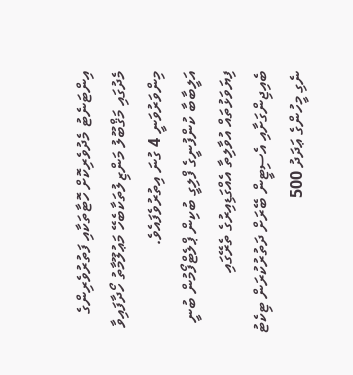އިންޓަނެޓު މެދުވެރިކޮށް ހޮޓާތަކާއި ފަތުރުވެރިންގެ މެދުގައި މަޤްބޫލު މަންޒިލުތަކާބެހޭ މަޢުލޫމާތު ހޯދާފައިވާ މިންވަރުވަނީ 4 ގުނަ އިތުރުވެފައެވެ.
އަލީބާބާ ކުންފުނީގެ ފްލިގީ ބުކިން ޕްލެޓްފޯމުން ބުނީ ފިޔަވަޅުތައް އުވާލިތާ އެއްގަޑިއިރުގެ ތެރޭގައި ބެއިޖިންގަށާއި އެސިޓީން ބޭރަށް ދަތުރުކުރަން ޓިކެޓު ނެގި މީހުންގެ ޢަދަދު 500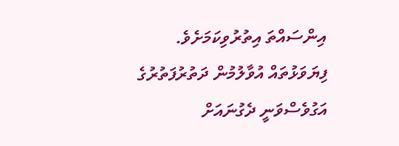އިންސައްތަ އިތުރުވިކަމަށެވެ.
ފިޔަވަޅުތައް އުވާލުމުން ދަތުރުފަތުރުގެ އަގުވެސްވަނީ ދެގުނައަށް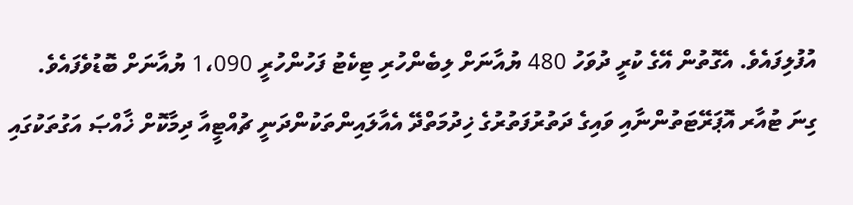އުފުލިފައެވެ. އެގޮތުން އޭގެ ކުރީ ދުވަހު 480 ޔުއާނަށް ލިބެންހުރި ޓިކެޓު ފަހުންހުރީ 1،090 ޔުއާނަށް ބޮޑުވެފައެވެ.
ގިނަ ޓުއާރ އޮޕަރޭޓަތުންނާއި ވައިގެ ދަތުރުފަތުރުގެ ޚިދުމަތްދޭ އެއާލައިންތަކުންދަނީ ޗުއްޓީއާ ދިމާކޮށް ޚާއްޞަ އަގުތަކުގައި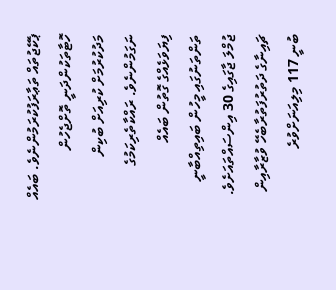ޕެކޭޖުތައް ތަޢާރަފުކުރަމުންނެވެ. ބައެއް ހޮޓާތަކުންދަނީ ތޮށްޖެހުން މަދުކުރުމަށް ކުރިއަށް ބުކިން ނަގަމުންނެވެ. ރައްކާތެރިކަމުގެ ފިޔަވަޅެއްގެ ގޮތުން ބައެއް ތަންތަނުގައި މީހުން ބައިތިއްބާނީ ޖުމްލަ ޖާގައިގެ 30 އިންސައްތައަށެވެ.
ޗައިނާގެ ދަތުރުފަތުރާބެހޭ ވުޒާރާއިން ބުނީ 117 މިލިއަނަށްވުރެ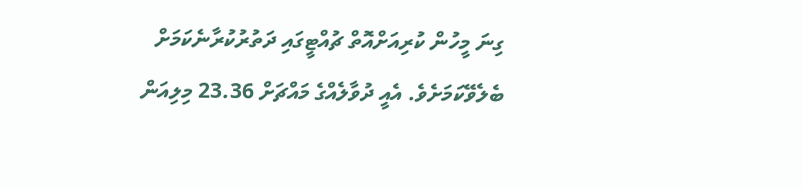ގިނަ މީހުން ކުރިއަށްއޮތް ޗުއްޓީގައި ދަތުރުކުރާނެކަމަށް ބެލެވޭކަމަށެވެ. އެއީ ދުވާލެއްގެ މައްޗަށް 23.36 މިލިއަން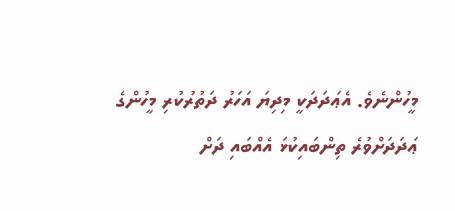މީހުންނެވެ. އެޢަދަދަކީ މިދިޔަ އަހަރު ދަތުރުކުރި މީހުންގެ ޢަދަދަށްވުރެ ތިންބައިކުޅަ އެއްބައި ދަށް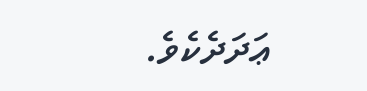ޢަދަދެކެވެ.